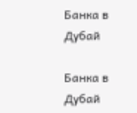Банка в Дубай

Банка в Дубай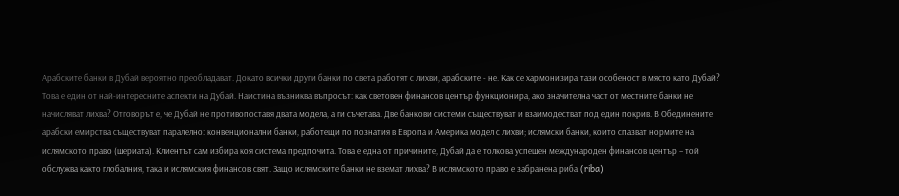Арабските банки в Дубай вероятно преобладават. Докато всички други банки по света работят с лихви, арабските - не. Как се хармонизира тази особеност в място като Дубай? Това е един от най-интересните аспекти на Дубай. Наистина възниква въпросът: как световен финансов център функционира, ако значителна част от местните банки не начисляват лихва? Отговорът е, че Дубай не противопоставя двата модела, а ги съчетава. Две банкови системи съществуват и взаимодестват под един покрив. В Обединените арабски емирства съществуват паралелно: конвенционални банки, работещи по познатия в Европа и Америка модел с лихви; ислямски банки, които спазват нормите на ислямското право (шериата). Клиентът сам избира коя система предпочита. Това е една от причините, Дубай да е толкова успешен международен финансов център – той обслужва както глобалния, така и ислямския финансов свят. Защо ислямските банки не вземат лихва? В ислямското право е забранена риба (riba)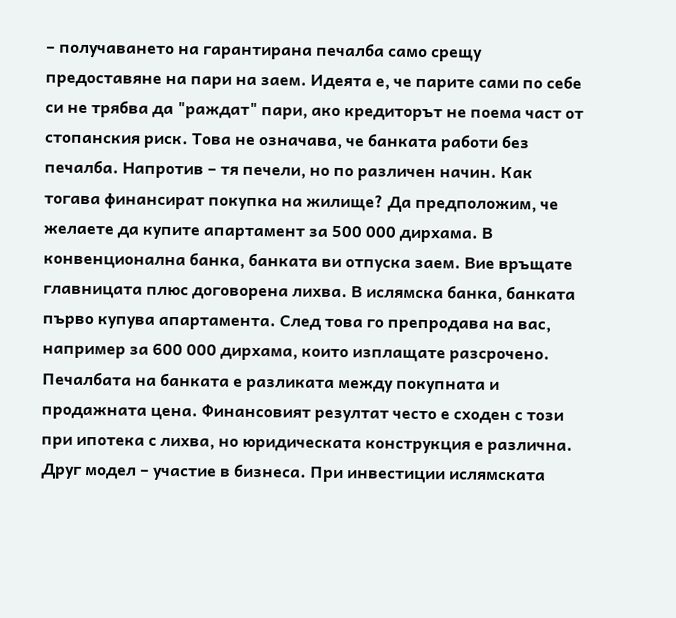– получаването на гарантирана печалба само срещу предоставяне на пари на заем. Идеята е, че парите сами по себе си не трябва да "раждат" пари, ако кредиторът не поема част от стопанския риск. Това не означава, че банката работи без печалба. Напротив – тя печели, но по различен начин. Как тогава финансират покупка на жилище? Да предположим, че желаете да купите апартамент за 500 000 дирхама. В конвенционална банка, банката ви отпуска заем. Вие връщате главницата плюс договорена лихва. В ислямска банка, банката първо купува апартамента. След това го препродава на вас, например за 600 000 дирхама, които изплащате разсрочено. Печалбата на банката е разликата между покупната и продажната цена. Финансовият резултат често е сходен с този при ипотека с лихва, но юридическата конструкция е различна. Друг модел – участие в бизнеса. При инвестиции ислямската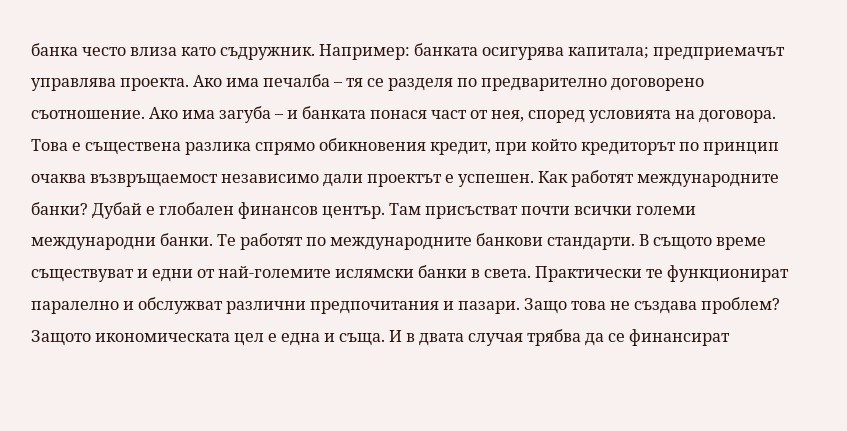банка често влиза като съдружник. Например: банката осигурява капитала; предприемачът управлява проекта. Ако има печалба – тя се разделя по предварително договорено съотношение. Ако има загуба – и банката понася част от нея, според условията на договора. Това е съществена разлика спрямо обикновения кредит, при който кредиторът по принцип очаква възвръщаемост независимо дали проектът е успешен. Как работят международните банки? Дубай е глобален финансов център. Там присъстват почти всички големи международни банки. Те работят по международните банкови стандарти. В същото време съществуват и едни от най-големите ислямски банки в света. Практически те функционират паралелно и обслужват различни предпочитания и пазари. Защо това не създава проблем? Защото икономическата цел е една и съща. И в двата случая трябва да се финансират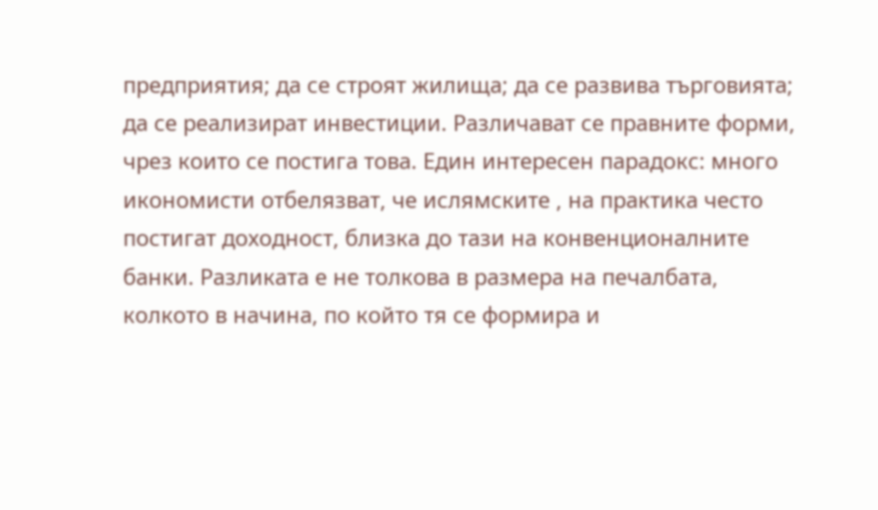предприятия; да се строят жилища; да се развива търговията; да се реализират инвестиции. Различават се правните форми, чрез които се постига това. Един интересен парадокс: много икономисти отбелязват, че ислямските , на практика често постигат доходност, близка до тази на конвенционалните банки. Разликата е не толкова в размера на печалбата, колкото в начина, по който тя се формира и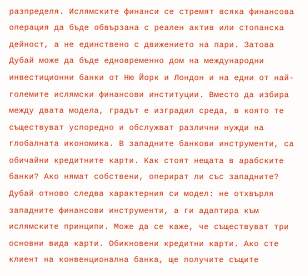разпределя. Ислямските финанси се стремят всяка финансова операция да бъде обвързана с реален актив или стопанска дейност, а не единствено с движението на пари. Затова Дубай може да бъде едновременно дом на международни инвестиционни банки от Ню Йорк и Лондон и на едни от най-големите ислямски финансови институции. Вместо да избира между двата модела, градът е изградил среда, в която те съществуват успоредно и обслужват различни нужди на глобалната икономика. В западните банкови инструменти, са обичайни кредитните карти. Как стоят нещата в арабските банки? Ако нямат собствени, оперират ли със западните? Дубай отново следва характерния си модел: не отхвърля западните финансови инструменти, а ги адаптира към ислямските принципи. Може да се каже, че съществуват три основни вида карти. Обикновени кредитни карти. Ако сте клиент на конвенционална банка, ще получите същите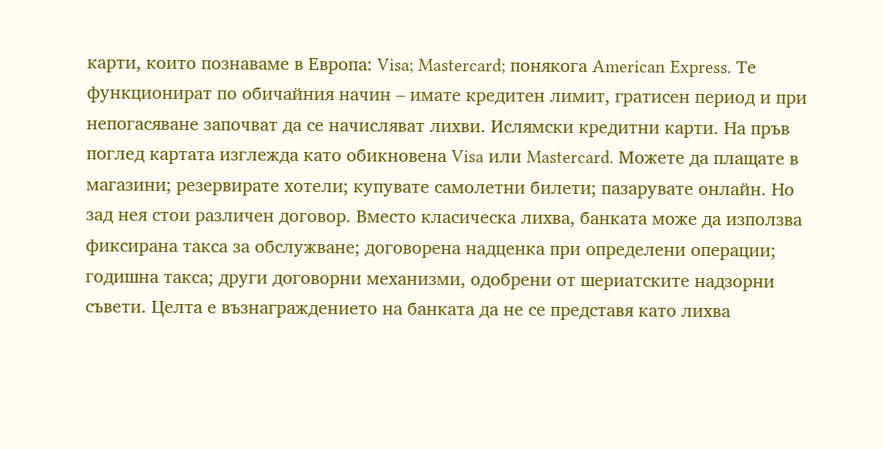карти, които познаваме в Европа: Visa; Mastercard; понякога American Express. Те функционират по обичайния начин – имате кредитен лимит, гратисен период и при непогасяване започват да се начисляват лихви. Ислямски кредитни карти. На пръв поглед картата изглежда като обикновена Visa или Mastercard. Можете да плащате в магазини; резервирате хотели; купувате самолетни билети; пазарувате онлайн. Но зад нея стои различен договор. Вместо класическа лихва, банката може да използва фиксирана такса за обслужване; договорена надценка при определени операции; годишна такса; други договорни механизми, одобрени от шериатските надзорни съвети. Целта е възнаграждението на банката да не се представя като лихва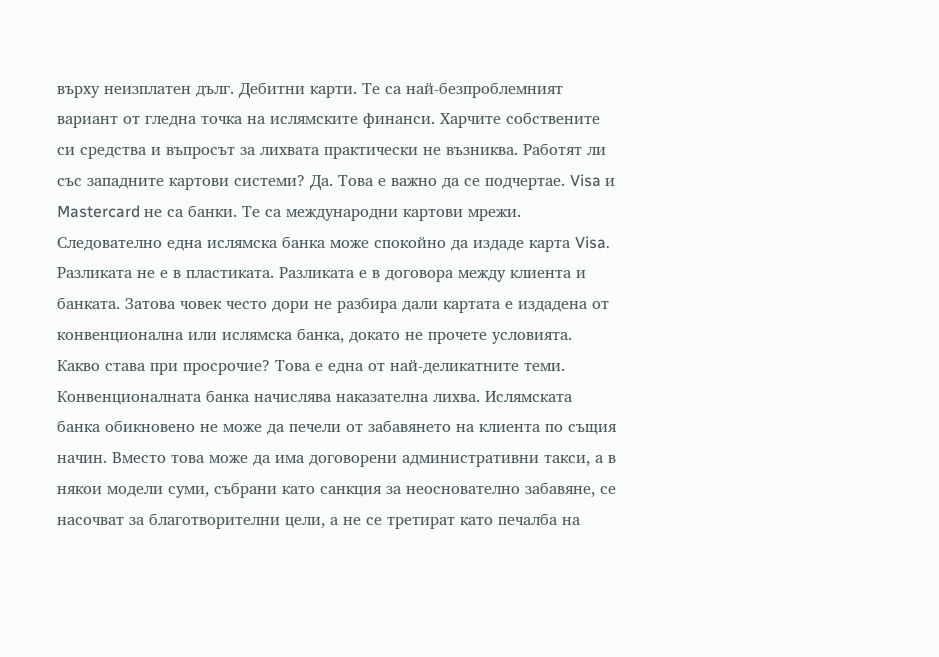върху неизплатен дълг. Дебитни карти. Те са най-безпроблемният вариант от гледна точка на ислямските финанси. Харчите собствените си средства и въпросът за лихвата практически не възниква. Работят ли със западните картови системи? Да. Това е важно да се подчертае. Visa и Mastercard не са банки. Те са международни картови мрежи. Следователно една ислямска банка може спокойно да издаде карта Visa. Разликата не е в пластиката. Разликата е в договора между клиента и банката. Затова човек често дори не разбира дали картата е издадена от конвенционална или ислямска банка, докато не прочете условията. Какво става при просрочие? Това е една от най-деликатните теми. Конвенционалната банка начислява наказателна лихва. Ислямската банка обикновено не може да печели от забавянето на клиента по същия начин. Вместо това може да има договорени административни такси, а в някои модели суми, събрани като санкция за неоснователно забавяне, се насочват за благотворителни цели, а не се третират като печалба на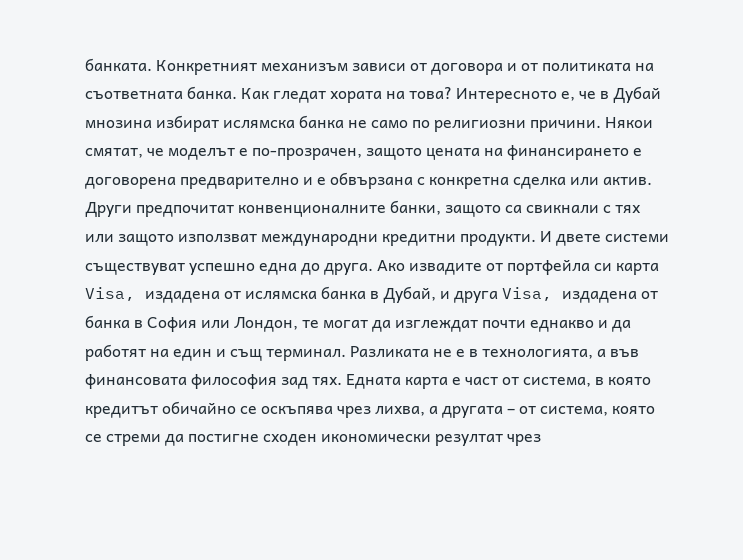банката. Конкретният механизъм зависи от договора и от политиката на съответната банка. Как гледат хората на това? Интересното е, че в Дубай мнозина избират ислямска банка не само по религиозни причини. Някои смятат, че моделът е по-прозрачен, защото цената на финансирането е договорена предварително и е обвързана с конкретна сделка или актив. Други предпочитат конвенционалните банки, защото са свикнали с тях или защото използват международни кредитни продукти. И двете системи съществуват успешно една до друга. Ако извадите от портфейла си карта Visa, издадена от ислямска банка в Дубай, и друга Visa, издадена от банка в София или Лондон, те могат да изглеждат почти еднакво и да работят на един и същ терминал. Разликата не е в технологията, а във финансовата философия зад тях. Едната карта е част от система, в която кредитът обичайно се оскъпява чрез лихва, а другата – от система, която се стреми да постигне сходен икономически резултат чрез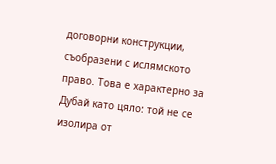договорни конструкции, съобразени с ислямското право. Това е характерно за Дубай като цяло: той не се изолира от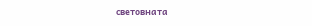световната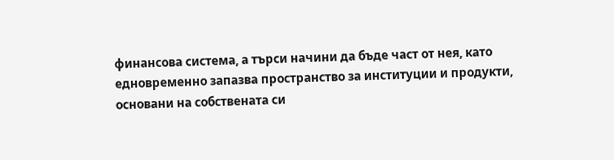финансова система, а търси начини да бъде част от нея, като едновременно запазва пространство за институции и продукти, основани на собствената си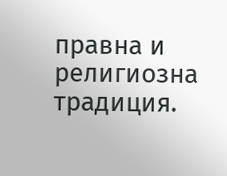правна и религиозна традиция.